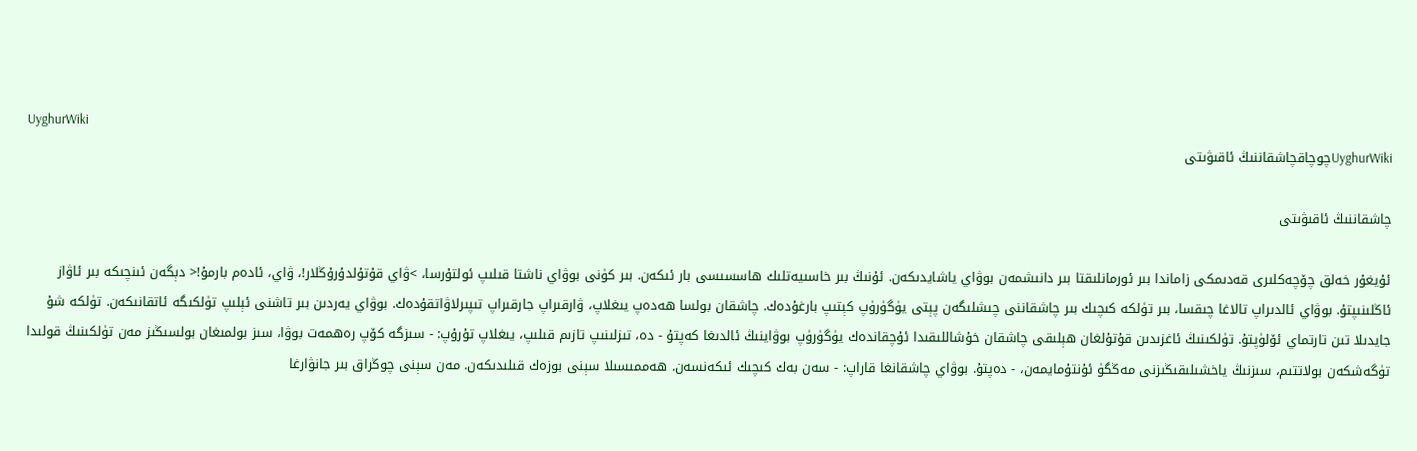UyghurWiki
UyghurWikiچوچاقچاشقاننىڭ ئاقىۋىتى

چاشقاننىڭ ئاقىۋىتى

ئۇيغۇر خەلق چۆچەكلىرى قەدىمكى زاماندا بىر ئورمانلىقتا بىر دانىشمەن بوۋاي ياشايدىكەن. ئۇنىڭ بىر خاسىيەتلىك ھاسسىسى بار ئىكەن. بىر كۈنى بوۋاي ناشتا قىلىپ ئولتۇرسا، >ۋاي قۇتۇلدۇرۇڭلار!، ۋاي، ئادەم بارمۇ!< دېگەن ئىنچىكە بىر ئاۋاز ئاڭلىنىپتۇ. بوۋاي ئالدىراپ تالاغا چىقسا، بىر تۈلكە كىچىك بىر چاشقاننى چىشلىگەن پېتى يۈگۈرۈپ كېتىپ بارغۇدەك. چاشقان بولسا ھەدەپ يىغلاپ، ۋارقىراپ جارقىراپ تىپىرلاۋاتقۇدەك. بوۋاي يەردىن بىر تاشنى ئېلىپ تۈلكىگە ئاتقانىكەن. تۈلكە شۇ جايدىلا تىن تارتماي ئۆلۈپتۇ. تۈلكىنىڭ ئاغزىدىن قۇتۇلغان ھېلىقى چاشقان خۇشاللىقىدا ئۇچقاندەك يۈگۈرۈپ بوۋاينىڭ ئالدىغا كەپتۇ - دە، تىزلىنىپ تازىم قىلىپ، يىغلاپ تۇرۇپ: - سىزگە كۆپ رەھمەت بوۋا، سىز بولمىغان بولسىڭىز مەن تۈلكىنىڭ قولىدا تۈگەشكەن بولاتتىم، سىزنىڭ ياخشىلىقىڭىزنى مەڭگۈ ئۇنتۇمايمەن، - دەپتۇ. بوۋاي چاشقانغا قاراپ: - سەن بەك كىچىك ئىكەنسەن. ھەممىسىلا سېنى بوزەك قىلىدىكەن. مەن سېنى چوڭراق بىر جانۋارغا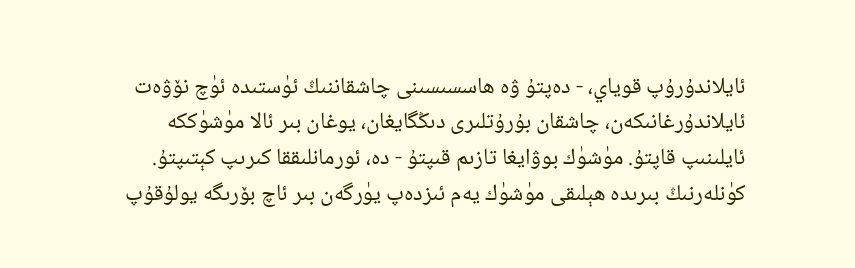ئايلاندۇرۇپ قوياي، - دەپتۇ ۋە ھاسسىسىنى چاشقاننىڭ ئۈستىدە ئۈچ نۆۋەت ئايلاندۇرغانىكەن، چاشقان بۇرۇتلىرى دىڭگايغان، يوغان بىر ئالا مۈشۈككە ئايلىنىپ قاپتۇ. مۈشۈك بوۋايغا تازىم قىپتۇ - دە، ئورمانلىققا كىرىپ كېتىپتۇ. كۈنلەرنىڭ بىرىدە ھېلىقى مۈشۈك يەم ئىزدەپ يۈرگەن بىر ئاچ بۆرىگە يولۇقۇپ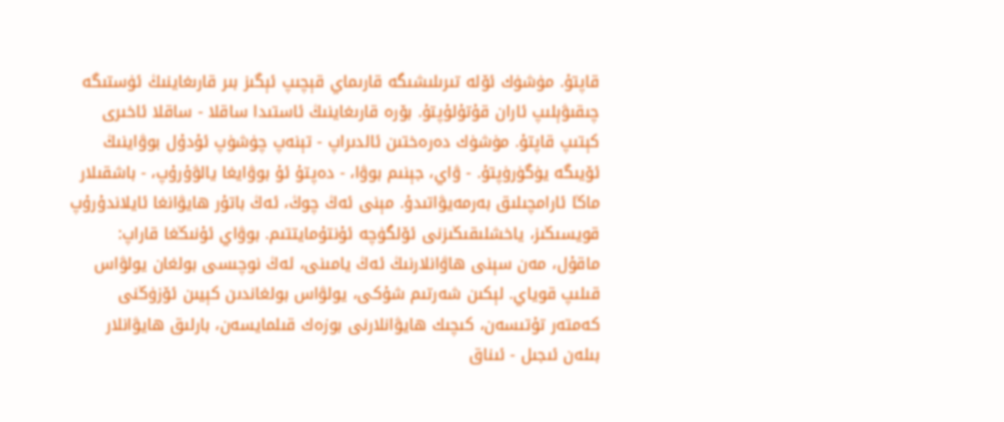قاپتۇ. مۈشۈك ئۆلە تىرىلىشىگە قارىماي قېچىپ ئېگىز بىر قارىغاينىڭ ئۈستىگە چىقىۋېلىپ ئاران قۇتۇلۇپتۇ. بۆرە قارىغاينىڭ ئاستىدا ساقلا - ساقلا ئاخىرى كېتىپ قاپتۇ. مۈشۈك دەرەختىن ئالدىراپ - تېنەپ چۈشۈپ ئۇدۇل بوۋاينىڭ ئۆيىگە يۈگۈرۈپتۇ. - ۋاي، جېنىم بوۋا، - دەپتۇ ئۇ بوۋايغا يالۋۇرۇپ، - باشقىلار ماڭا ئارامچىلىق بەرمەيۋاتىدۇ. مېنى ئەڭ چوڭ، ئەڭ باتۇر ھايۋانغا ئايلاندۇرۇپ قويسىڭىز، ياخشلىقىڭىزنى ئۆلگۈچە ئۇنتۇمايتتىم. بوۋاي ئۇنىڭغا قاراپ: ماقۇل، مەن سېنى ھاۋانلارنىڭ ئەڭ يامىنى، ئەڭ نوچىسى بولغان يولۋاس قىلىپ قوياي. لېكىن شەرتىم شۇكى، يولۋاس بولغاندىن كېيىن ئۆزۈڭنى كەمتەر تۇتىسەن، كىچىك ھايۋانلارنى بوزەك قىلمايسەن، بارلىق ھايۋانلار بىلەن ئىجىل - ئىناق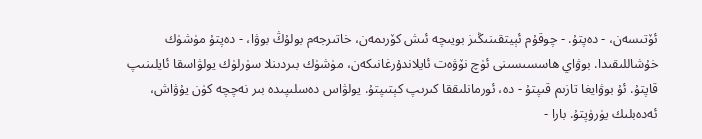ئۆتىسەن، - دەپتۇ. - چوقۇم ئېيتقىنىڭىز بويىچە ئىش كۆرىمەن، خاتىرجەم بولۇڭ بوۋا، - دەپتۇ مۈشۈك خۇشاللىقىدا. بوۋاي ھاسسىسىنى ئۈچ نۆۋەت ئايلاندۇرغانىكەن، مۈشۈك بىردىنلا سۈرلۈك يولۋاسقا ئايلىنىپ قاپتۇ. ئۇ بوۋايغا تازىم قىپتۇ - دە، ئورمانلىققا كىرىپ كېتىپتۇ. يولۋاس دەسلىپىدە بىر نەچچە كۈن يۇۋاش، ئەدەبلىك يۈرۈپتۇ. بارا -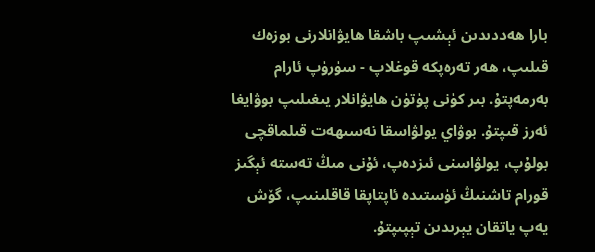بارا ھەددىدىن ئېشىپ باشقا ھايۋانلارنى بوزەك قىلىپ، ھەر تەرەپكە قوغلاپ - سۈرۈپ ئارام بەرمەپتۇ. بىر كۈنى پۈتۈن ھايۋانلار يىغىلىپ بوۋايغا ئەرز قىپتۇ. بوۋاي يولۋاسقا نەسىھەت قىلماقچى بولۇپ، يولۋاسنى ئىزدەپ، ئۇنى مىڭ تەستە ئېگىز قورام تاشنىڭ ئۈستىدە ئاپتاپقا قاقلىنىپ، گۆش يەپ ياتقان يېرىدىن تېپىپتۇ.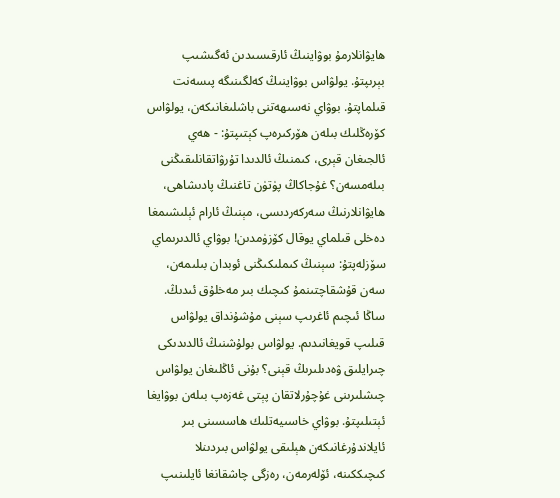ھايۋانلارمۇ بوۋاينىڭ ئارقىسىدىن ئەگىشىپ بېرىپتۇ. يولۋاس بوۋاينىڭ كەلگىنىگە پىسەنت قىلماپتۇ. بوۋاي نەسىھەتنى باشلىغانىكەن، يولۋاس كۆرەڭلىك بىلەن ھۆركىرەپ كېتىپتۇ: - ھەي ئالجىغان قېرى، كىمنىڭ ئالدىدا تۇرۋاتقانلىقىڭنى بىلەمسەن؟ غۇجاكاڭ پۈتۈن تاغنىڭ پادىشاھى، ھايۋانلارنىڭ سەركەردىسى، مېنىڭ ئارام ئېلىشىمغا دەخلى قىلماي يوقال كۆزۈمدىن! بوۋاي ئالدىرىماي سۆزلەپتۇ: سېنىڭ كىملىكىڭنى ئوبدان بىلىمەن، سەن قۇشقاچتىنمۇ كىچىك بىر مەخلۇق ئىدىڭ. ساڭا ئىچىم ئاغرىپ سېنى مۇشۇنداق يولۋاس قىلىپ قويغانىدىم. يولۋاس بولۇشنىڭ ئالدىدىكى چىرايلىق ۋەدىلىرىڭ قېنى؟ بۇنى ئاڭلىغان يولۋاس چىشلىرىنى غۇچۇرلاتقان پېتى غەزەپ بىلەن بوۋايغا ئېتىلىپتۇ. بوۋاي خاسىيەتلىك ھاسسىنى بىر ئايلاندۇرغانىكەن ھېلىقى يولۋاس بىردىنلا كىچىككىنە، ئۆلەرمەن، رەزگى چاشقانغا ئايلىنىپ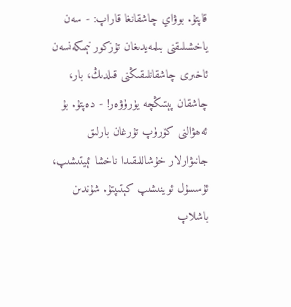قاپتۇ. بوۋاي چاشقانغا قاراپ: - سەن ياخشىلىقنى بىلمەيدىغان تۇزكور نېمىكەنسەن ئاخىرى چاشقانلىقىڭنى قىلدىڭ، بار، چاشقان پېتىڭچە يۈرۈۋەر! - دەپتۇ. بۇ ئەھۋالنى كۆرۈپ تۇرغان بارلىق جانىۋارلار خۇشاللىقىدا ناخشا ئېيتىشىپ، ئۇسسۇل ئوينىشىپ كېتىپتۇ. شۇندىن باشلاپ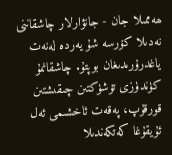ھەممىلا جان - جانۋارلار چاشقاننى نەدىلا كۆرسە شۇ يەردە لەنەت ياغدرۇرىدىغان بوپتۇ. چاشقانمۇ كۈندۈزى تۆشۈكتىن چىقىشتىن قورقۇپ، پەقەت ئاخشىمى ئەل ئۇيقۇغا كەتكەندىلا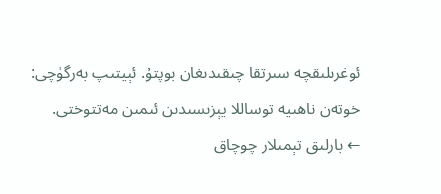ئوغرىلىقچە سىرتقا چىقىدىغان بوپتۇ. ئېيتىپ بەرگۈچى: خوتەن ناھىيە توساللا يېزىسىدىن ئىمىن مەتتوختى.
← بارلىق تېمىلار چوچاق